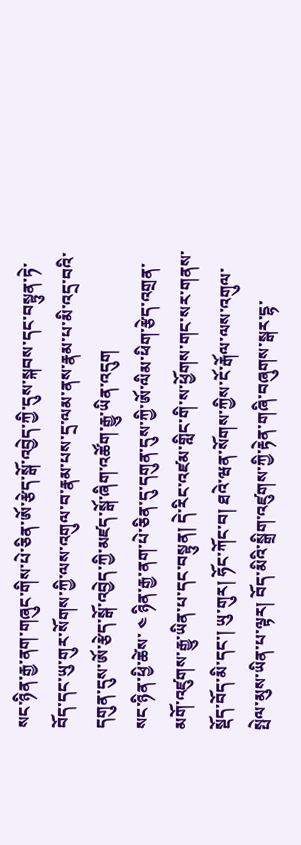སང་ཉིན་རྒྱ་ནག་གཞུང་གིས་པེ་ཅིན་ཨོ་རྩེད་སྒོ་འབྱེད་ཀྱི་དུས་སྐབས་དང་བསྟུན་ཏེ་བོད་དང་ཡུ་གུར་སོགས་ཀྱི་ལས་འགུལ་བ་རྣམ་པས་དྲ་ལམ་ནས་རྣམ་པ་མི་འདྲ་བའི་དགུན་དུས་ཨོ་རྩེད་སྒོ་འབྱེད་ཀྱི་མཛད་སྒོ་ཞིག་འཚོག་རྒྱུ་ཡིན་འདུག
སང་ཉིན་ཕྱི་ཚེས་ ༤ ཉིན་རྒྱ་ནག་པེ་ཅིན་དུ་དགུན་དུས་ཀྱི་ཨོ་ལིམ་ཕིག་རྩེད་འགྲན་མགོ་འཛུགས་རྒྱུ་ཡིན་པ་དང་བསྟུན། དེ་རིང་འཛམ་གླིང་གི་ས་ཕྱོགས་གང་སར་གནས་སྡོད་བོད་མི་དང་། ཡུ་གུར། ཧོང་ཀོང་བ། ཐའེ་ཝན་སོགས་ཀྱིས་ངོ་རྒོལ་ལས་འགུལ་སྤེལ་མུས་ཡིན་པ་ལྟར། བོད་མིའི་སྒྲིག་འཛུགས་ཀྱི་རྟེན་གཞི་བཞུགས་སྒར་དྷ་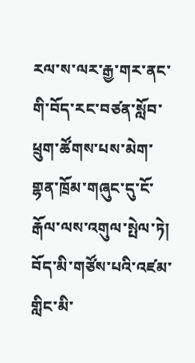རལ་ས་ལར་རྒྱ་གར་ནང་གི་བོད་རང་བཙན་སློབ་ཕྲུག་ཚོགས་པས་མེག་གྷན་ཁྲོམ་གཞུང་དུ་ངོ་རྒོལ་ལས་འགུལ་སྤེལ་ཏེ། བོད་མི་གཙོས་པའི་འཛམ་གླིང་མི་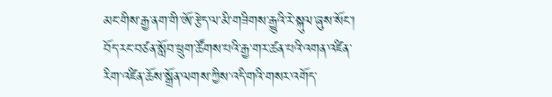མང་གིས་རྒྱ་ནག་གི་ཨོ་རྩེད་ལ་མི་གཟིགས་རྒྱུའི་རེ་སྐུལ་ཞུས་སོང་།
བོད་རང་བཙན་སློབ་ཕྲུག་ཚོགས་པའི་རྒྱ་གར་ཚན་པའི་འགན་འཛིན་རིག་འཛིན་ཆོས་སྒྲོན་ལགས་ཀྱིས་འདི་གའི་གསར་འགོད་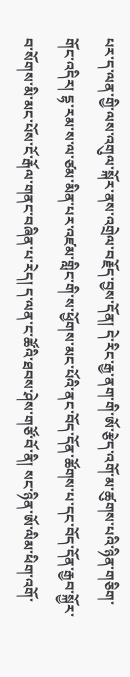པར་ད་ལན་གྱི་ལས་འགུལ་སྐོར་ནས་འགྲེལ་བརྗོད་བྱས་དོན། དེ་རིང་རྒྱ་ནག་གི་ཨོ་རྩེད་འགོ་མ་ཚུགས་པའི་ཉིན་གཅིག་གོང་འདིར། དྷ་རམ་ས་ལ་ཙམ་མིན་པར་འཛམ་གླིང་གི་ས་ཕྱོགས་མང་པོའི་ནང་བོད་དོན་ཚོགས་པ་དང་བོད་དོན་རྒྱབ་སྐྱོར་བ་སོགས་མི་མང་པོས་ངོ་རྒོལ་གནང་བཞིན་པ་རེད། ད་ལན་ང་ཚོའི་ཐབས་ཤེས་གཙོ་བོ་ནི། སང་ཉིན་ཨོ་ལིམ་ཕིག་འགོ་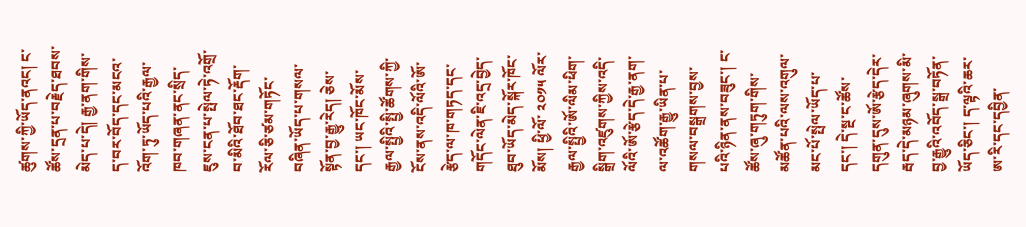ཚུགས་ཀྱི་ཡོད་ནའང། ང་ཚོས་དྲན་པ་བརྗེད་ཐབས་མེད་པ་དེ། རྒྱ་ནག་གིས་ད་བར་བོད་དང་མངའ་འོག་ཏུ་ཡོད་པའི་རྒྱལ་ཁབ་གཞན་ནང་སྲིད་ཇུས་ངན་པ་སྤེལ་ཏེ་འགྲོ་བ་མིའི་ཐོབ་ཐང་རྡོག་རོལ་ཅི་ཙམ་གཏོང་བཞིན་ཡོད་པ་གསལ་སྟོན་བྱ་རྒྱུ་རེད། ཅེས་དང་། ཡང་ཁོང་མོས་རྒྱལ་སྤྱིའི་སྤྱི་ཚོགས་ཀྱི་ངོས་ནས་འདི་ལོའི་ཨོ་རྩེད་ལ་ཁ་གཏད་དང་གདོང་ལེན་ཇི་འདྲ་བྱེད་ཐུབ་ཡོད་མེད་སྐོར་ཁོང་མོས། ཕྱི་ལོ་ ༢༠༡༥ ལོར་རྒྱལ་སྤྱིའི་ཨོ་ལིམ་ཕིག་སྒྲིག་འཛུགས་ཀྱིས་འདི་ལོའི་ཨོ་རྩེད་དེ་རྒྱ་ནག་ལ་འཚོག་རྒྱུ་ཡིན་པ་གསལ་བསྒྲགས་བྱས་པའི་ཉིན་ནས་བཟུང་། ང་ཚོས་ཞུ་གཏུག་གིས་མཚོན་པའི་ལས་འགུལ་མང་པོ་སྤེལ་ཡོད་པ་དང་། དེ་སྔ་ང་ཚོས་དགུན་དུས་ཨོ་རྩེད་དེར་རྦད་དེ་མཉམ་ཞུགས་མི་བྱ་རྒྱུའི་འབོད་སྒྲ་བཏོན་ཡོད་ཅིང་། ད་ལྟའི་ཆར་ཨ་རི་དང་དབྱིན་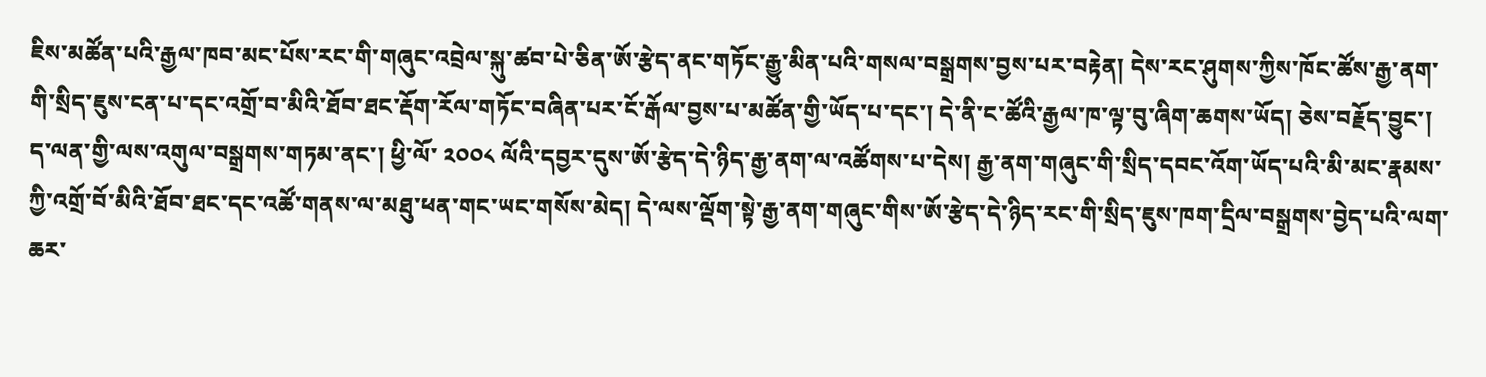ཇིས་མཚོན་པའི་རྒྱལ་ཁབ་མང་པོས་རང་གི་གཞུང་འབྲེལ་སྐུ་ཚབ་པེ་ཅིན་ཨོ་རྩེད་ནང་གཏོང་རྒྱུ་མིན་པའི་གསལ་བསྒྲགས་བྱས་པར་བརྟེན། དེས་རང་ཤུགས་ཀྱིས་ཁོང་ཚོས་རྒྱ་ནག་གི་སྲིད་ཇུས་ངན་པ་དང་འགྲོ་བ་མིའི་ཐོབ་ཐང་རྡོག་རོལ་གཏོང་བཞིན་པར་ངོ་རྒོལ་བྱས་པ་མཚོན་གྱི་ཡོད་པ་དང་། དེ་ནི་ང་ཚོའི་རྒྱལ་ཁ་ལྟ་བུ་ཞིག་ཆགས་ཡོད། ཅེས་བརྗོད་བྱུང་།
ད་ལན་གྱི་ལས་འགུལ་བསྒྲགས་གཏམ་ནང་། ཕྱི་ལོ་ ༢༠༠༨ ལོའི་དབྱར་དུས་ཨོ་རྩེད་དེ་ཉིད་རྒྱ་ནག་ལ་འཚོགས་པ་དེས། རྒྱ་ནག་གཞུང་གི་སྲིད་དབང་འོག་ཡོད་པའི་མི་མང་རྣམས་ཀྱི་འགྲོ་བོ་མིའི་ཐོབ་ཐང་དང་འཚོ་གནས་ལ་མཐུ་ཕན་གང་ཡང་གསོས་མེད། དེ་ལས་ལྡོག་སྟེ་རྒྱ་ནག་གཞུང་གིས་ཨོ་རྩེད་དེ་ཉིད་རང་གི་སྲིད་ཇུས་ཁག་དྲིལ་བསྒྲགས་བྱེད་པའི་ལག་ཆར་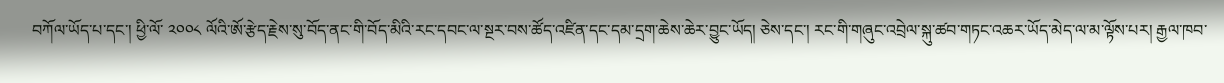བཀོལ་ཡོད་པ་དང་། ཕྱི་ལོ་ ༢༠༠༨ ལོའི་ཨོ་རྩེད་རྗེས་སུ་བོད་ནང་གི་བོད་མིའི་རང་དབང་ལ་སྔར་བས་ཚོད་འཛིན་དང་དམ་དྲག་ཆེས་ཆེར་བྱུང་ཡོད། ཅེས་དང་། རང་གི་གཞུང་འབྲེལ་སྐུ་ཚབ་གཏང་འཆར་ཡོད་མེད་ལ་མ་ལྟོས་པར། རྒྱལ་ཁབ་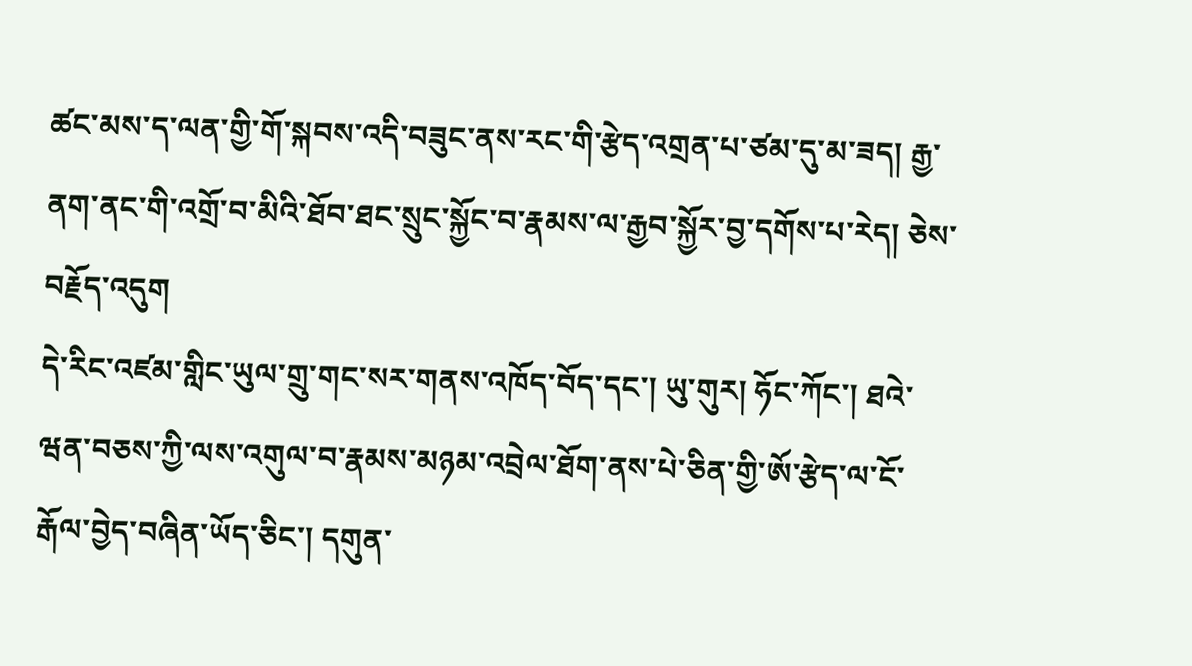ཚང་མས་ད་ལན་གྱི་གོ་སྐབས་འདི་བཟུང་ནས་རང་གི་རྩེད་འགྲན་པ་ཙམ་དུ་མ་ཟད། རྒྱ་ནག་ནང་གི་འགྲོ་བ་མིའི་ཐོབ་ཐང་སྲུང་སྐྱོང་བ་རྣམས་ལ་རྒྱབ་སྐྱོར་བྱ་དགོས་པ་རེད། ཅེས་བརྗོད་འདུག
དེ་རིང་འཛམ་གླིང་ཡུལ་གྲུ་གང་སར་གནས་འཁོད་བོད་དང་། ཡུ་གུར། ཧོང་ཀོང་། ཐའེ་ཝན་བཅས་ཀྱི་ལས་འགུལ་བ་རྣམས་མཉམ་འབྲེལ་ཐོག་ནས་པེ་ཅིན་གྱི་ཨོ་རྩེད་ལ་ངོ་རྒོལ་བྱེད་བཞིན་ཡོད་ཅིང་། དགུན་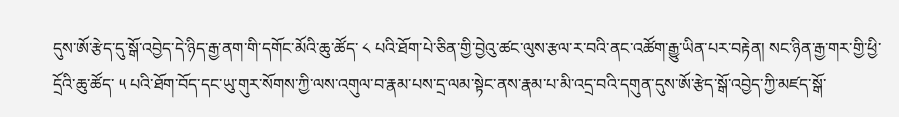དུས་ཨོ་རྩེད་དུ་སྒོ་འབྱེད་དེ་ཉིད་རྒྱ་ནག་གི་དགོང་མོའི་ཆུ་ཚོད་ ༨ པའི་ཐོག་པེ་ཅིན་གྱི་བྱེའུ་ཚང་ལུས་རྩལ་ར་བའི་ནང་འཚོག་རྒྱུ་ཡིན་པར་བརྟེན། སང་ཉིན་རྒྱ་གར་གྱི་ཕྱི་དྲོའི་ཆུ་ཚོད་ ༥ པའི་ཐོག་བོད་དང་ཡུ་གུར་སོགས་ཀྱི་ལས་འགུལ་བ་རྣམ་པས་དྲ་ལམ་སྟེང་ནས་རྣམ་པ་མི་འདྲ་བའི་དགུན་དུས་ཨོ་རྩེད་སྒོ་འབྱེད་ཀྱི་མཛད་སྒོ་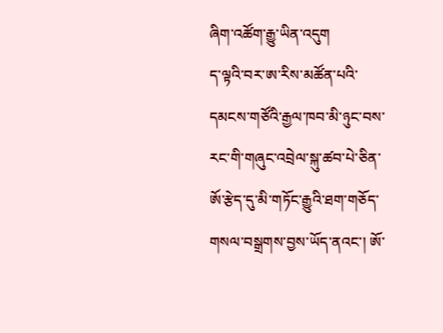ཞིག་འཚོག་རྒྱུ་ཡིན་འདུག
ད་ལྟའི་བར་ཨ་རིས་མཚོན་པའི་དམངས་གཙོའི་རྒྱལ་ཁབ་མི་ཉུང་བས་རང་གི་གཞུང་འབྲེལ་སྐུ་ཚབ་པེ་ཅིན་ཨོ་རྩེད་དུ་མི་གཏོང་རྒྱུའི་ཐག་གཅོད་གསལ་བསྒྲགས་བྱས་ཡོད་ནའང་། ཨོ་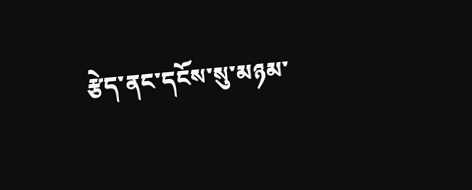རྩེད་ནང་དངོས་སུ་མཉམ་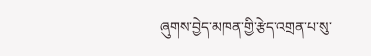ཞུགས་བྱེད་མཁན་གྱི་རྩེད་འགྲན་པ་སུ་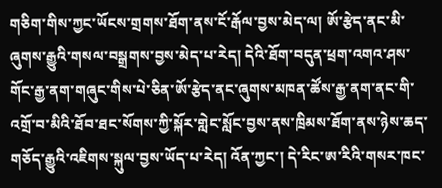གཅིག་གིས་ཀྱང་ཡོངས་གྲགས་ཐོག་ནས་ངོ་རྒོལ་བྱས་མེད་ལ། ཨོ་རྩེད་ནང་མི་ཞུགས་རྒྱུའི་གསལ་བསྒྲགས་བྱས་མེད་པ་རེད། དེའི་ཐོག་བདུན་ཕྲག་འགའ་ཤས་གོང་རྒྱ་ནག་གཞུང་གིས་པེ་ཅིན་ཨོ་རྩེད་ནང་ཞུགས་མཁན་ཚོས་རྒྱ་ནག་ནང་གི་འགྲོ་བ་མིའི་ཐོབ་ཐང་སོགས་ཀྱི་སྐོར་གླེང་སློང་བྱས་ནས་ཁྲིམས་ཐོག་ནས་ཉེས་ཆད་གཅོད་རྒྱུའི་འཇིགས་སྐུལ་བྱས་ཡོད་པ་རེད། འོན་ཀྱང་། དེ་རིང་ཨ་རིའི་གསར་ཁང་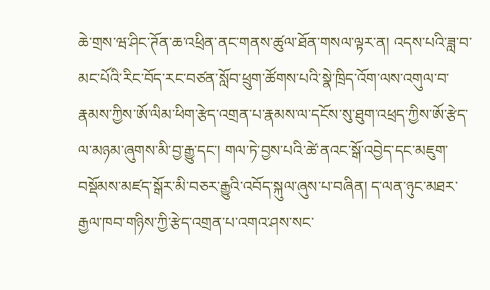ཆེ་གྲས་ཝ་ཤིང་ཊོན་ཆ་འཕྲིན་ནང་གནས་ཚུལ་ཐོན་གསལ་ལྟར་ན། འདས་པའི་ཟླ་བ་མང་པོའི་རིང་བོད་རང་བཙན་སློབ་ཕྲུག་ཚོགས་པའི་སྣེ་ཁྲིད་འོག་ལས་འགུལ་བ་རྣམས་ཀྱིས་ཨོ་ལིམ་ཕིག་རྩེད་འགྲན་པ་རྣམས་ལ་དངོས་སུ་ཐུག་འཕྲད་ཀྱིས་ཨོ་རྩེད་ལ་མཉམ་ཞུགས་མི་བྱ་རྒྱུ་དང་། གལ་ཏེ་བྱས་པའི་ཚེ་ནའང་སྒོ་འབྱེད་དང་མཇུག་བསྡོམས་མཛད་སྒོར་མི་བཅར་རྒྱུའི་འབོད་སྐུལ་ཞུས་པ་བཞིན། ད་ལན་ཉུང་མཐར་རྒྱལ་ཁབ་གཉིས་ཀྱི་རྩེད་འགྲན་པ་འགའ་ཤས་སང་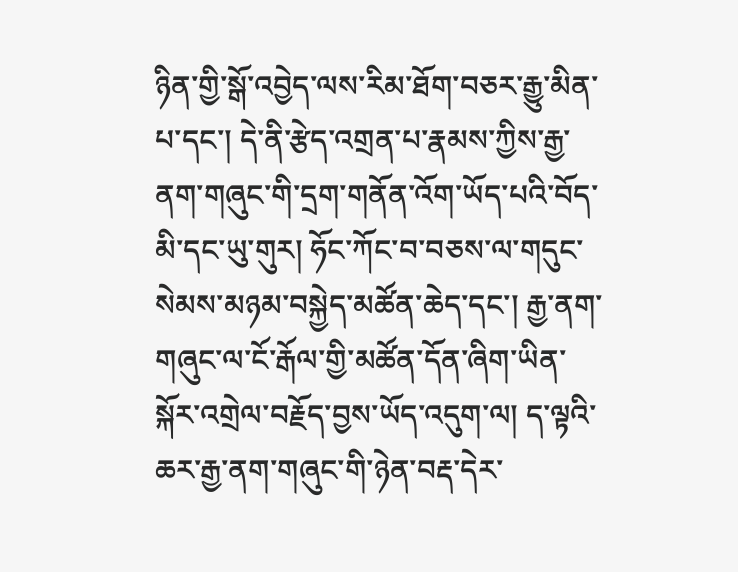ཉིན་གྱི་སྒོ་འབྱེད་ལས་རིམ་ཐོག་བཅར་རྒྱུ་མིན་པ་དང་། དེ་ནི་རྩེད་འགྲན་པ་རྣམས་ཀྱིས་རྒྱ་ནག་གཞུང་གི་དྲག་གནོན་འོག་ཡོད་པའི་བོད་མི་དང་ཡུ་གུར། ཧོང་ཀོང་བ་བཅས་ལ་གདུང་སེམས་མཉམ་བསྐྱེད་མཚོན་ཆེད་དང་། རྒྱ་ནག་གཞུང་ལ་ངོ་རྒོལ་གྱི་མཚོན་དོན་ཞིག་ཡིན་སྐོར་འགྲེལ་བརྗོད་བྱས་ཡོད་འདུག་ལ། ད་ལྟའི་ཆར་རྒྱ་ནག་གཞུང་གི་ཉེན་བརྡ་དེར་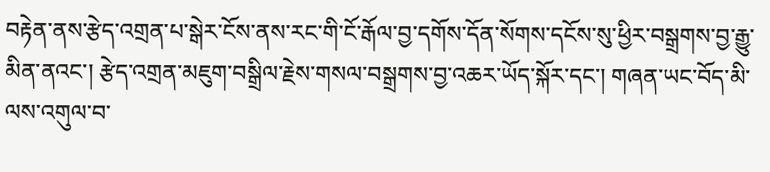བརྟེན་ནས་རྩེད་འགྲན་པ་སྒེར་ངོས་ནས་རང་གི་ངོ་རྒོལ་བྱ་དགོས་དོན་སོགས་དངོས་སུ་ཕྱིར་བསྒྲགས་བྱ་རྒྱུ་མིན་ནའང་། རྩེད་འགྲན་མཇུག་བསྒྲིལ་རྗེས་གསལ་བསྒྲགས་བྱ་འཆར་ཡོད་སྐོར་དང་། གཞན་ཡང་བོད་མི་ལས་འགུལ་བ་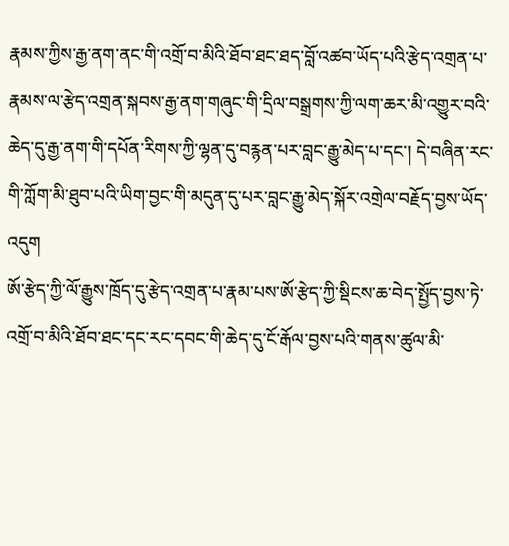རྣམས་ཀྱིས་རྒྱ་ནག་ནང་གི་འགྲོ་བ་མིའི་ཐོབ་ཐང་ཐད་བློ་འཚབ་ཡོད་པའི་རྩེད་འགྲན་པ་རྣམས་ལ་རྩེད་འགྲན་སྐབས་རྒྱ་ནག་གཞུང་གི་དྲིལ་བསྒྲགས་ཀྱི་ལག་ཆར་མི་འགྱུར་བའི་ཆེད་དུ་རྒྱ་ནག་གི་དཔོན་རིགས་ཀྱི་ལྷན་དུ་བརྙན་པར་བླང་རྒྱུ་མེད་པ་དང་། དེ་བཞིན་རང་གི་ཀློག་མི་ཐུབ་པའི་ཡིག་བྱང་གི་མདུན་དུ་པར་བླང་རྒྱུ་མེད་སྐོར་འགྲེལ་བརྗོད་བྱས་ཡོད་འདུག
ཨོ་རྩེད་ཀྱི་ལོ་རྒྱུས་ཁྲོད་དུ་རྩེད་འགྲན་པ་རྣམ་པས་ཨོ་རྩེད་ཀྱི་སྡིངས་ཆ་བེད་སྤྱོད་བྱས་ཏེ་འགྲོ་བ་མིའི་ཐོབ་ཐང་དང་རང་དབང་གི་ཆེད་དུ་ངོ་རྒོལ་བྱས་པའི་གནས་ཚུལ་མི་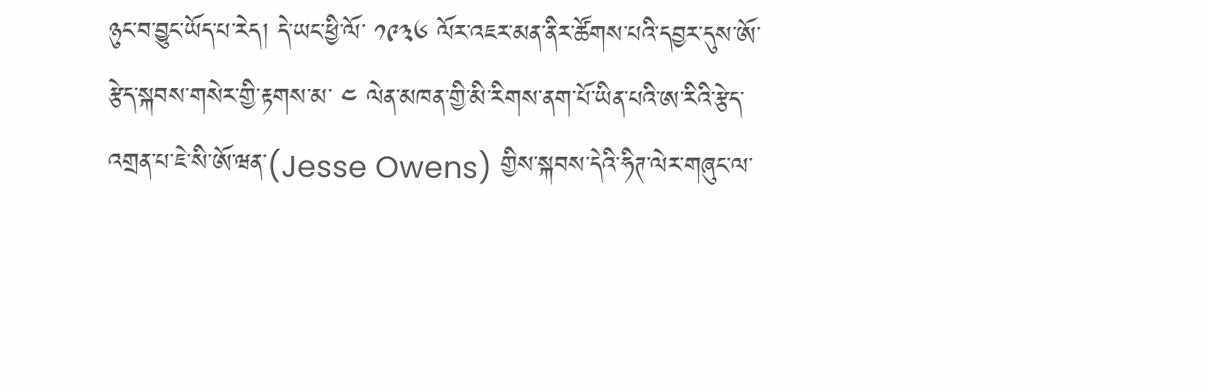ཉུང་བ་བྱུང་ཡོད་པ་རེད། དེ་ཡང་ཕྱི་ལོ་ ༡༩༣༦ ལོར་འཇར་མན་ནིར་ཚོགས་པའི་དབྱར་དུས་ཨོ་རྩེད་སྐབས་གསེར་གྱི་རྟགས་མ་ ༤ ལེན་མཁན་གྱི་མི་རིགས་ནག་པོ་ཡིན་པའི་ཨ་རིའི་རྩེད་འགྲན་པ་ཇེ་སི་ཨོ་ཝན་(Jesse Owens) གྱིས་སྐབས་དེའི་ཧིཊ་ལེར་གཞུང་ལ་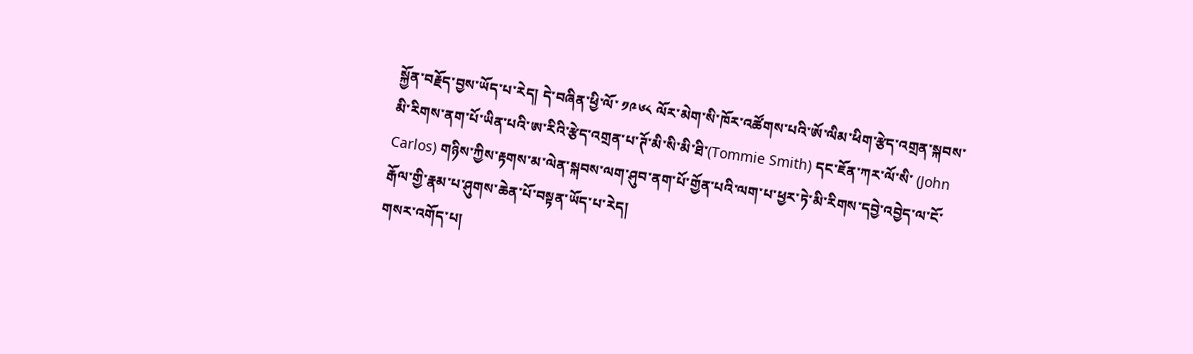སྐྱོན་བརྗོད་བྱས་ཡོད་པ་རེད། དེ་བཞིན་ཕྱི་ལོ་ ༡༩༦༨ ལོར་མེག་སི་ཁོར་འཚོགས་པའི་ཨོ་ལིམ་ཕིག་རྩེད་འགྲན་སྐབས་མི་རིགས་ནག་པོ་ཡིན་པའི་ཨ་རིའི་རྩེད་འགྲན་པ་ཊོ་མི་སི་མི་ཐི་(Tommie Smith) དང་ཇོན་ཀར་ལོ་སི་ (John Carlos) གཉིས་ཀྱིས་རྟགས་མ་ལེན་སྐབས་ལག་ཤུབ་ནག་པོ་གྱོན་པའི་ལག་པ་ཕྱར་ཏེ་མི་རིགས་དབྱེ་འབྱེད་ལ་ངོ་རྒོལ་གྱི་རྣམ་པ་ཤུགས་ཆེན་པོ་བསྟན་ཡོད་པ་རེད།
གསར་འགོད་པ།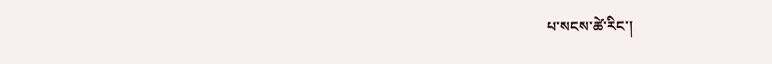པ་སངས་ཚེ་རིང་།